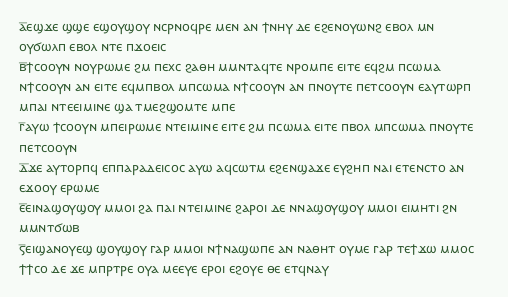ⲁ̅ⲉϣϫⲉ ϣϣⲉ ⲉϣⲟⲩϣⲟⲩ ⲛⲥⲣⲛⲟϥⲣⲉ ⲙⲉⲛ ⲁⲛ ϯⲛⲏⲩ ⲇⲉ ⲉϩⲉⲛⲟⲩⲱⲛϩ ⲉⲃⲟⲗ ⲙⲛ ⲟⲩϭⲱⲗⲡ ⲉⲃⲟⲗ ⲛⲧⲉ ⲡϫⲟⲉⲓⲥ
ⲃ̅ϯⲥⲟⲟⲩⲛ ⲛⲟⲩⲣⲱⲙⲉ ϩⲙ ⲡⲉⲭⲥ ϩⲁⲑⲏ ⲙⲙⲛⲧⲁϥⲧⲉ ⲛⲣⲟⲙⲡⲉ ⲉⲓⲧⲉ ⲉϥϩⲙ ⲡⲥⲱⲙⲁ ⲛϯⲥⲟⲟⲩⲛ ⲁⲛ ⲉⲓⲧⲉ ⲉϥⲙⲡⲃⲟⲗ ⲙⲡⲥⲱⲙⲁ ⲛϯⲥⲟⲟⲩⲛ ⲁⲛ ⲡⲛⲟⲩⲧⲉ ⲡⲉⲧⲥⲟⲟⲩⲛ ⲉⲁⲩⲧⲱⲣⲡ ⲙⲡⲁⲓ ⲛⲧⲉⲉⲓⲙⲓⲛⲉ ϣⲁ ⲧⲙⲉϩϣⲟⲙⲧⲉ ⲙⲡⲉ
ⲅ̅ⲁⲩⲱ ϯⲥⲟⲟⲩⲛ ⲙⲡⲉⲓⲣⲱⲙⲉ ⲛⲧⲉⲓⲙⲓⲛⲉ ⲉⲓⲧⲉ ϩⲙ ⲡⲥⲱⲙⲁ ⲉⲓⲧⲉ ⲡⲃⲟⲗ ⲙⲡⲥⲱⲙⲁ ⲡⲛⲟⲩⲧⲉ ⲡⲉⲧⲥⲟⲟⲩⲛ
ⲇ̅ϫⲉ ⲁⲩⲧⲟⲣⲡϥ ⲉⲡⲡⲁⲣⲁⲇⲉⲓⲥⲟⲥ ⲁⲩⲱ ⲁϥⲥⲱⲧⲙ ⲉϩⲉⲛϣⲁϫⲉ ⲉⲩϩⲏⲡ ⲛⲁⲓ ⲉⲧⲉⲛⲥⲧⲟ ⲁⲛ ⲉϫⲟⲟⲩ ⲉⲣⲱⲙⲉ
ⲉ̅ⲉⲓⲛⲁϣⲟⲩϣⲟⲩ ⲙⲙⲟⲓ ϩⲁ ⲡⲁⲓ ⲛⲧⲉⲓⲙⲓⲛⲉ ϩⲁⲣⲟⲓ ⲇⲉ ⲛⲛⲁϣⲟⲩϣⲟⲩ ⲙⲙⲟⲓ ⲉⲓⲙⲏⲧⲓ ϩⲛ ⲙⲙⲛⲧϭⲱⲃ
ⲋ̅ⲉⲓϣⲁⲛⲟⲩⲉϣ ϣⲟⲩϣⲟⲩ ⲅⲁⲣ ⲙⲙⲟⲓ ⲛϯⲛⲁϣⲱⲡⲉ ⲁⲛ ⲛⲁⲑⲏⲧ ⲟⲩⲙⲉ ⲅⲁⲣ ⲧⲉϯϫⲱ ⲙⲙⲟⲥ ϯϯⲥⲟ ⲇⲉ ϫⲉ ⲙⲡⲣⲧⲣⲉ ⲟⲩⲁ ⲙⲉⲉⲩⲉ ⲉⲣⲟⲓ ⲉϩⲟⲩⲉ ⲑⲉ ⲉⲧϥⲛⲁⲩ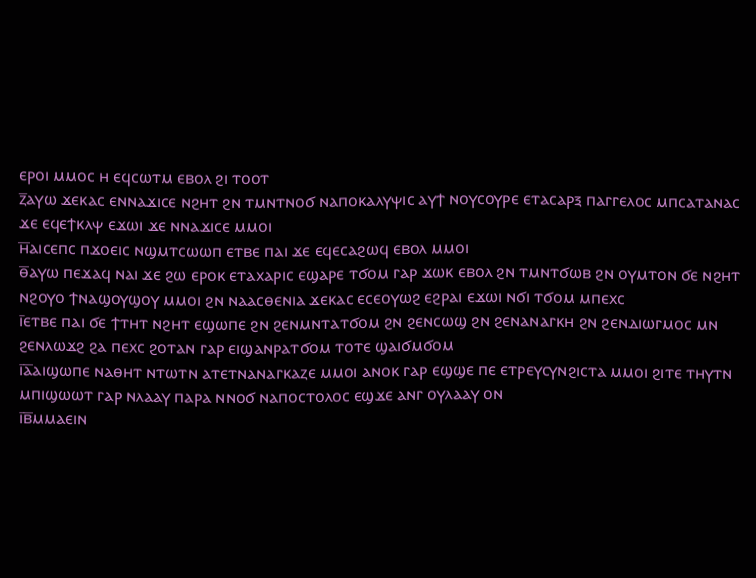ⲉⲣⲟⲓ ⲙⲙⲟⲥ ⲏ ⲉϥⲥⲱⲧⲙ ⲉⲃⲟⲗ ϩⲓ ⲧⲟⲟⲧ
ⲍ̅ⲁⲩⲱ ϫⲉⲕⲁⲥ ⲉⲛⲛⲁϫⲓⲥⲉ ⲛϩⲏⲧ ϩⲛ ⲧⲙⲛⲧⲛⲟϭ ⲛⲁⲡⲟⲕⲁⲗⲩⲯⲓⲥ ⲁⲩϯ ⲛⲟⲩⲥⲟⲩⲣⲉ ⲉⲧⲁⲥⲁⲣⲝ ⲡⲁⲅⲅⲉⲗⲟⲥ ⲙⲡⲥⲁⲧⲁⲛⲁⲥ ϫⲉ ⲉϥⲉϯⲕⲗⲯ ⲉϫⲱⲓ ϫⲉ ⲛⲛⲁϫⲓⲥⲉ ⲙⲙⲟⲓ
ⲏ̅ⲁⲓⲥⲉⲡⲥ ⲡϫⲟⲉⲓⲥ ⲛϣⲙⲧⲥⲱⲱⲡ ⲉⲧⲃⲉ ⲡⲁⲓ ϫⲉ ⲉϥⲉⲥⲁϩⲱϥ ⲉⲃⲟⲗ ⲙⲙⲟⲓ
ⲑ̅ⲁⲩⲱ ⲡⲉϫⲁϥ ⲛⲁⲓ ϫⲉ ϩⲱ ⲉⲣⲟⲕ ⲉⲧⲁⲭⲁⲣⲓⲥ ⲉϣⲁⲣⲉ ⲧϭⲟⲙ ⲅⲁⲣ ϫⲱⲕ ⲉⲃⲟⲗ ϩⲛ ⲧⲙⲛⲧϭⲱⲃ ϩⲛ ⲟⲩⲙⲧⲟⲛ ϭⲉ ⲛϩⲏⲧ ⲛϩⲟⲩⲟ ϯⲛⲁϣⲟⲩϣⲟⲩ ⲙⲙⲟⲓ ϩⲛ ⲛⲁⲁⲥⲑⲉⲛⲓⲁ ϫⲉⲕⲁⲥ ⲉⲥⲉⲟⲩⲱϩ ⲉϩⲣⲁⲓ ⲉϫⲱⲓ ⲛϭⲓ ⲧϭⲟⲙ ⲙⲡⲉⲭⲥ
ⲓ̅ⲉⲧⲃⲉ ⲡⲁⲓ ϭⲉ ϯⲧⲏⲧ ⲛϩⲏⲧ ⲉϣⲱⲡⲉ ϩⲛ ϩⲉⲛⲙⲛⲧⲁⲧϭⲟⲙ ϩⲛ ϩⲉⲛⲥⲱϣ ϩⲛ ϩⲉⲛⲁⲛⲁⲅⲕⲏ ϩⲛ ϩⲉⲛⲇⲓⲱⲅⲙⲟⲥ ⲙⲛ ϩⲉⲛⲗⲱϫϩ ϩⲁ ⲡⲉⲭⲥ ϩⲟⲧⲁⲛ ⲅⲁⲣ ⲉⲓϣⲁⲛⲣⲁⲧϭⲟⲙ ⲧⲟⲧⲉ ϣⲁⲓϭⲙϭⲟⲙ
ⲓ̅ⲁ̅ⲁⲓϣⲱⲡⲉ ⲛⲁⲑⲏⲧ ⲛⲧⲱⲧⲛ ⲁⲧⲉⲧⲛⲁⲛⲁⲅⲕⲁⲍⲉ ⲙⲙⲟⲓ ⲁⲛⲟⲕ ⲅⲁⲣ ⲉϣϣⲉ ⲡⲉ ⲉⲧⲣⲉⲩⲥⲩⲛϩⲓⲥⲧⲁ ⲙⲙⲟⲓ ϩⲓⲧⲉ ⲧⲏⲩⲧⲛ ⲙⲡⲓϣⲱⲱⲧ ⲅⲁⲣ ⲛⲗⲁⲁⲩ ⲡⲁⲣⲁ ⲛⲛⲟϭ ⲛⲁⲡⲟⲥⲧⲟⲗⲟⲥ ⲉϣϫⲉ ⲁⲛⲅ ⲟⲩⲗⲁⲁⲩ ⲟⲛ
ⲓ̅ⲃ̅ⲙⲙⲁⲉⲓⲛ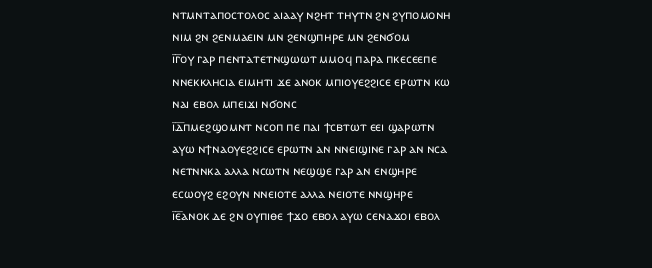ⲛⲧⲙⲛⲧⲁⲡⲟⲥⲧⲟⲗⲟⲥ ⲁⲓⲁⲁⲩ ⲛϩⲏⲧ ⲧⲏⲩⲧⲛ ϩⲛ ϩⲩⲡⲟⲙⲟⲛⲏ ⲛⲓⲙ ϩⲛ ϩⲉⲛⲙⲁⲉⲓⲛ ⲙⲛ ϩⲉⲛϣⲡⲏⲣⲉ ⲙⲛ ϩⲉⲛϭⲟⲙ
ⲓ̅ⲅ̅ⲟⲩ ⲅⲁⲣ ⲡⲉⲛⲧⲁⲧⲉⲧⲛϣⲱⲱⲧ ⲙⲙⲟϥ ⲡⲁⲣⲁ ⲡⲕⲉⲥⲉⲉⲡⲉ ⲛⲛⲉⲕⲕⲗⲏⲥⲓⲁ ⲉⲓⲙⲏⲧⲓ ϫⲉ ⲁⲛⲟⲕ ⲙⲡⲓⲟⲩⲉϩϩⲓⲥⲉ ⲉⲣⲱⲧⲛ ⲕⲱ ⲛⲁⲓ ⲉⲃⲟⲗ ⲙⲡⲉⲓϫⲓ ⲛϭⲟⲛⲥ
ⲓ̅ⲇ̅ⲡⲙⲉϩϣⲟⲙⲛⲧ ⲛⲥⲟⲡ ⲡⲉ ⲡⲁⲓ ϯⲥⲃⲧⲱⲧ ⲉⲉⲓ ϣⲁⲣⲱⲧⲛ ⲁⲩⲱ ⲛϯⲛⲁⲟⲩⲉϩϩⲓⲥⲉ ⲉⲣⲱⲧⲛ ⲁⲛ ⲛⲛⲉⲓϣⲓⲛⲉ ⲅⲁⲣ ⲁⲛ ⲛⲥⲁ ⲛⲉⲧⲛⲛⲕⲁ ⲁⲗⲗⲁ ⲛⲥⲱⲧⲛ ⲛⲉϣϣⲉ ⲅⲁⲣ ⲁⲛ ⲉⲛϣⲏⲣⲉ ⲉⲥⲱⲟⲩϩ ⲉϩⲟⲩⲛ ⲛⲛⲉⲓⲟⲧⲉ ⲁⲗⲗⲁ ⲛⲉⲓⲟⲧⲉ ⲛⲛϣⲏⲣⲉ
ⲓ̅ⲉ̅ⲁⲛⲟⲕ ⲇⲉ ϩⲛ ⲟⲩⲡⲓⲑⲉ ϯϫⲟ ⲉⲃⲟⲗ ⲁⲩⲱ ⲥⲉⲛⲁϫⲟⲓ ⲉⲃⲟⲗ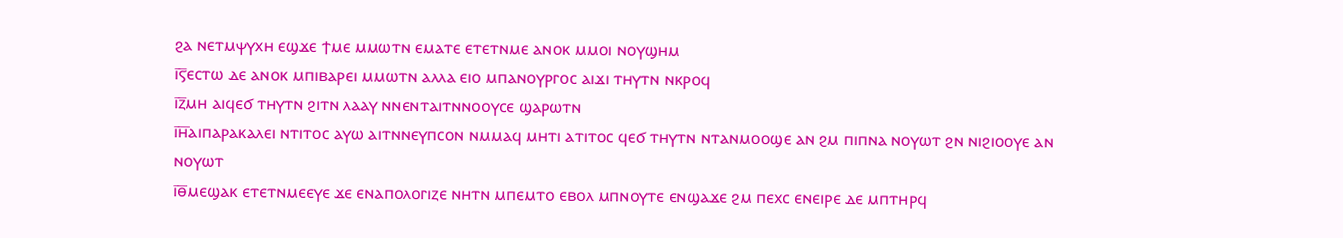ϩⲁ ⲛⲉⲧⲙⲯⲩⲭⲏ ⲉϣϫⲉ ϯⲙⲉ ⲙⲙⲱⲧⲛ ⲉⲙⲁⲧⲉ ⲉⲧⲉⲧⲛⲙⲉ ⲁⲛⲟⲕ ⲙⲙⲟⲓ ⲛⲟⲩϣⲏⲙ
ⲓ̅ⲋ̅ⲉⲥⲧⲱ ⲇⲉ ⲁⲛⲟⲕ ⲙⲡⲓⲃⲁⲣⲉⲓ ⲙⲙⲱⲧⲛ ⲁⲗⲗⲁ ⲉⲓⲟ ⲙⲡⲁⲛⲟⲩⲣⲅⲟⲥ ⲁⲓϫⲓ ⲧⲏⲩⲧⲛ ⲛⲕⲣⲟϥ
ⲓ̅ⲍ̅ⲙⲏ ⲁⲓϥⲉϭ ⲧⲏⲩⲧⲛ ϩⲓⲧⲛ ⲗⲁⲁⲩ ⲛⲛⲉⲛⲧⲁⲓⲧⲛⲛⲟⲟⲩⲥⲉ ϣⲁⲣⲱⲧⲛ
ⲓ̅ⲏ̅ⲁⲓⲡⲁⲣⲁⲕⲁⲗⲉⲓ ⲛⲧⲓⲧⲟⲥ ⲁⲩⲱ ⲁⲓⲧⲛⲛⲉⲩⲡⲥⲟⲛ ⲛⲙⲙⲁϥ ⲙⲏⲧⲓ ⲁⲧⲓⲧⲟⲥ ϥⲉϭ ⲧⲏⲩⲧⲛ ⲛⲧⲁⲛⲙⲟⲟϣⲉ ⲁⲛ ϩⲙ ⲡⲓⲡⲛⲁ ⲛⲟⲩⲱⲧ ϩⲛ ⲛⲓϩⲓⲟⲟⲩⲉ ⲁⲛ ⲛⲟⲩⲱⲧ
ⲓ̅ⲑ̅ⲙⲉϣⲁⲕ ⲉⲧⲉⲧⲛⲙⲉⲉⲩⲉ ϫⲉ ⲉⲛⲁⲡⲟⲗⲟⲅⲓⲍⲉ ⲛⲏⲧⲛ ⲙⲡⲉⲙⲧⲟ ⲉⲃⲟⲗ ⲙⲡⲛⲟⲩⲧⲉ ⲉⲛϣⲁϫⲉ ϩⲙ ⲡⲉⲭⲥ ⲉⲛⲉⲓⲣⲉ ⲇⲉ ⲙⲡⲧⲏⲣϥ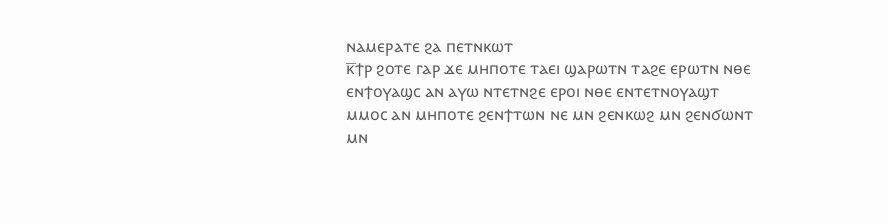ⲛⲁⲙⲉⲣⲁⲧⲉ ϩⲁ ⲡⲉⲧⲛⲕⲱⲧ
ⲕ̅ϯⲣ ϩⲟⲧⲉ ⲅⲁⲣ ϫⲉ ⲙⲏⲡⲟⲧⲉ ⲧⲁⲉⲓ ϣⲁⲣⲱⲧⲛ ⲧⲁϩⲉ ⲉⲣⲱⲧⲛ ⲛⲑⲉ ⲉⲛϯⲟⲩⲁϣⲥ ⲁⲛ ⲁⲩⲱ ⲛⲧⲉⲧⲛϩⲉ ⲉⲣⲟⲓ ⲛⲑⲉ ⲉⲛⲧⲉⲧⲛⲟⲩⲁϣⲧ ⲙⲙⲟⲥ ⲁⲛ ⲙⲏⲡⲟⲧⲉ ϩⲉⲛϯⲧⲱⲛ ⲛⲉ ⲙⲛ ϩⲉⲛⲕⲱϩ ⲙⲛ ϩⲉⲛϭⲱⲛⲧ ⲙⲛ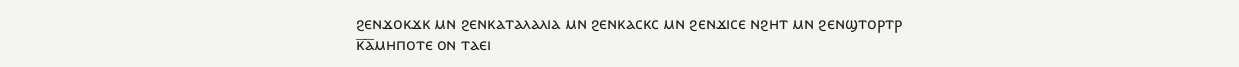ϩⲉⲛϫⲟⲕϫⲕ ⲙⲛ ϩⲉⲛⲕⲁⲧⲁⲗⲁⲗⲓⲁ ⲙⲛ ϩⲉⲛⲕⲁⲥⲕⲥ ⲙⲛ ϩⲉⲛϫⲓⲥⲉ ⲛϩⲏⲧ ⲙⲛ ϩⲉⲛϣⲧⲟⲣⲧⲣ
ⲕ̅ⲁ̅ⲙⲏⲡⲟⲧⲉ ⲟⲛ ⲧⲁⲉⲓ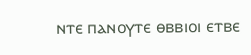ⲛⲧⲉ ⲡⲁⲛⲟⲩⲧⲉ ⲑⲃⲃⲓⲟⲓ ⲉⲧⲃⲉ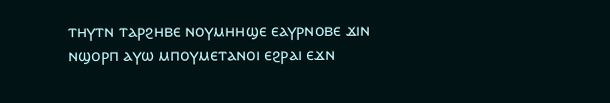ⲧⲏⲩⲧⲛ ⲧⲁⲣϩⲏⲃⲉ ⲛⲟⲩⲙⲏⲏϣⲉ ⲉⲁⲩⲣⲛⲟⲃⲉ ϫⲓⲛ ⲛϣⲟⲣⲡ ⲁⲩⲱ ⲙⲡⲟⲩⲙⲉⲧⲁⲛⲟⲓ ⲉϩⲣⲁⲓ ⲉϫⲛ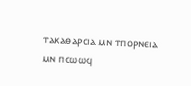ⲧⲁⲕⲁⲑⲁⲣⲥⲓⲁ ⲙⲛ ⲧⲡⲟⲣⲛⲉⲓⲁ ⲙⲛ ⲡⲥⲱⲱϥ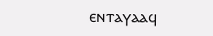ⲉⲛⲧⲁⲩⲁⲁϥ